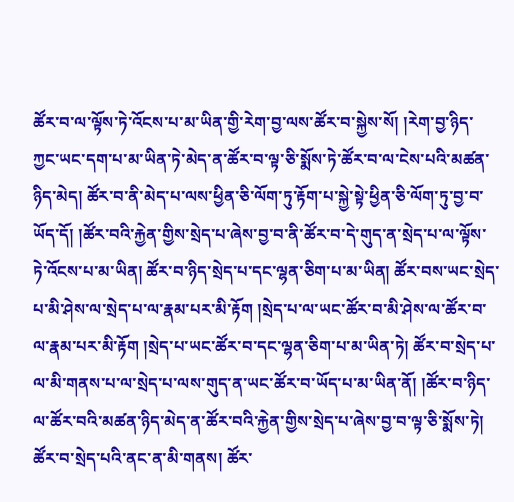ཚོར་བ་ལ་ལྟོས་ཏེ་འོངས་པ་མ་ཡིན་གྱི་རེག་བྱ་ལས་ཚོར་བ་སྐྱེས་སོ། །རེག་བྱ་ཉིད་ཀྱང་ཡང་དག་པ་མ་ཡིན་ཏེ་མེད་ན་ཚོར་བ་ལྟ་ཅི་སྨོས་ཏེ་ཚོར་བ་ལ་ངེས་པའི་མཚན་ཉིད་མེད། ཚོར་བ་ནི་མེད་པ་ལས་ཕྱིན་ཅི་ལོག་ཏུ་རྟོག་པ་སྐྱེ་སྟེ་ཕྱིན་ཅི་ལོག་ཏུ་བྱ་བ་ཡོད་དོ། །ཚོར་བའི་རྐྱེན་གྱིས་སྲེད་པ་ཞེས་བྱ་བ་ནི་ཚོར་བ་དེ་གུད་ན་སྲེད་པ་ལ་ལྟོས་ཏེ་འོངས་པ་མ་ཡིན། ཚོར་བ་ཉིད་སྲེད་པ་དང་ལྷན་ཅིག་པ་མ་ཡིན། ཚོར་བས་ཡང་སྲེད་པ་མི་ཤེས་ལ་སྲེད་པ་ལ་རྣམ་པར་མི་རྟོག །སྲེད་པ་ལ་ཡང་ཚོར་བ་མི་ཤེས་ལ་ཚོར་བ་ལ་རྣམ་པར་མི་རྟོག །སྲེད་པ་ཡང་ཚོར་བ་དང་ལྷན་ཅིག་པ་མ་ཡིན་ཏེ། ཚོར་བ་སྲེད་པ་ལ་མི་གནས་པ་ལ་སྲེད་པ་ལས་གུད་ན་ཡང་ཚོར་བ་ཡོད་པ་མ་ཡིན་ནོ། །ཚོར་བ་ཉིད་ལ་ཚོར་བའི་མཚན་ཉིད་མེད་ན་ཚོར་བའི་རྐྱེན་གྱིས་སྲེད་པ་ཞེས་བྱ་བ་ལྟ་ཅི་སྨོས་ཏེ། ཚོར་བ་སྲེད་པའི་ནང་ན་མི་གནས། ཚོར་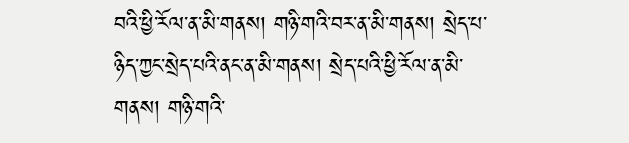བའི་ཕྱི་རོལ་ན་མི་གནས། གཉི་གའི་བར་ན་མི་གནས། སྲེད་པ་ཉིད་ཀྱང་སྲེད་པའི་ནང་ན་མི་གནས། སྲེད་པའི་ཕྱི་རོལ་ན་མི་གནས། གཉི་གའི་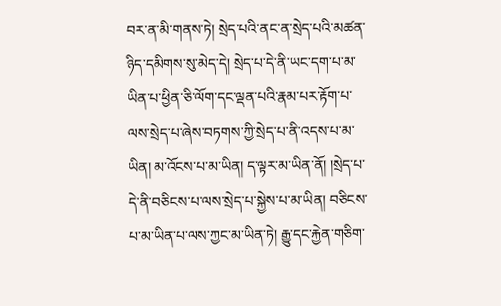བར་ན་མི་གནས་ཏེ། སྲེད་པའི་ནང་ན་སྲེད་པའི་མཚན་ཉིད་དམིགས་སུ་མེད་དེ། སྲེད་པ་དེ་ནི་ཡང་དག་པ་མ་ཡིན་པ་ཕྱིན་ཅི་ལོག་དང་ལྡན་པའི་རྣམ་པར་རྟོག་པ་ལས་སྲེད་པ་ཞེས་བཏགས་ཀྱི་སྲེད་པ་ནི་འདས་པ་མ་ཡིན། མ་འོངས་པ་མ་ཡིན། ད་ལྟར་མ་ཡིན་ནོ། །སྲེད་པ་དེ་ནི་བཅིངས་པ་ལས་སྲེད་པ་སྐྱེས་པ་མ་ཡིན། བཅིངས་པ་མ་ཡིན་པ་ལས་ཀྱང་མ་ཡིན་ཏེ། རྒྱུ་དང་རྐྱེན་གཅིག་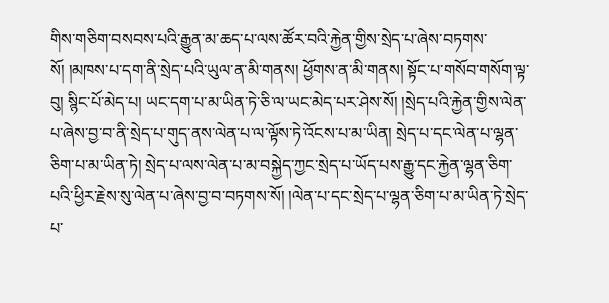གིས་གཅིག་བསབས་པའི་རྒྱུན་མ་ཆད་པ་ལས་ཚོར་བའི་རྐྱེན་གྱིས་སྲེད་པ་ཞེས་བཏགས་སོ། །མཁས་པ་དག་ནི་སྲེད་པའི་ཡུལ་ན་མི་གནས། ཕྱོགས་ན་མི་གནས། སྟོང་པ་གསོབ་གསོག་ལྟ་བུ། སྙིང་པོ་མེད་པ། ཡང་དག་པ་མ་ཡིན་ཏེ་ཅི་ལ་ཡང་མེད་པར་ཤེས་སོ། །སྲེད་པའི་རྐྱེན་གྱིས་ལེན་པ་ཞེས་བྱ་བ་ནི་སྲེད་པ་གུད་ནས་ལེན་པ་ལ་ལྟོས་ཏེ་འོངས་པ་མ་ཡིན། སྲེད་པ་དང་ལེན་པ་ལྷན་ཅིག་པ་མ་ཡིན་ཏེ། སྲེད་པ་ལས་ལེན་པ་མ་བསྐྱེད་ཀྱང་སྲེད་པ་ཡོད་པས་རྒྱུ་དང་རྐྱེན་ལྷན་ཅིག་པའི་ཕྱིར་རྗེས་སུ་ལེན་པ་ཞེས་བྱ་བ་བཏགས་སོ། །ལེན་པ་དང་སྲེད་པ་ལྷན་ཅིག་པ་མ་ཡིན་ཏེ་སྲེད་པ་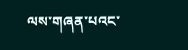ལས་གཞན་པའང་